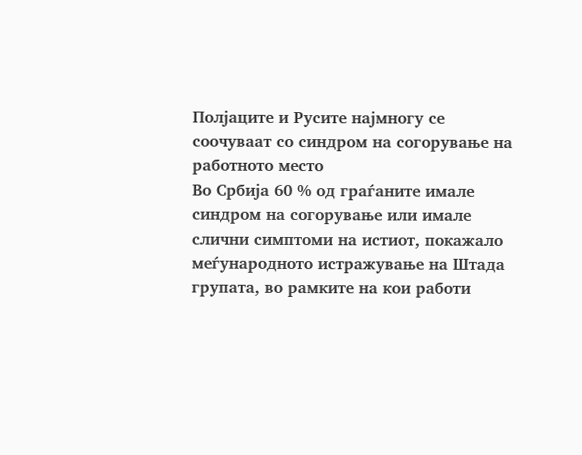Полјаците и Русите најмногу се соочуваат со синдром на согорување на работното место
Во Србија 60 % од граѓаните имале синдром на согорување или имале слични симптоми на истиот, покажало меѓународното истражување на Штада групата, во рамките на кои работи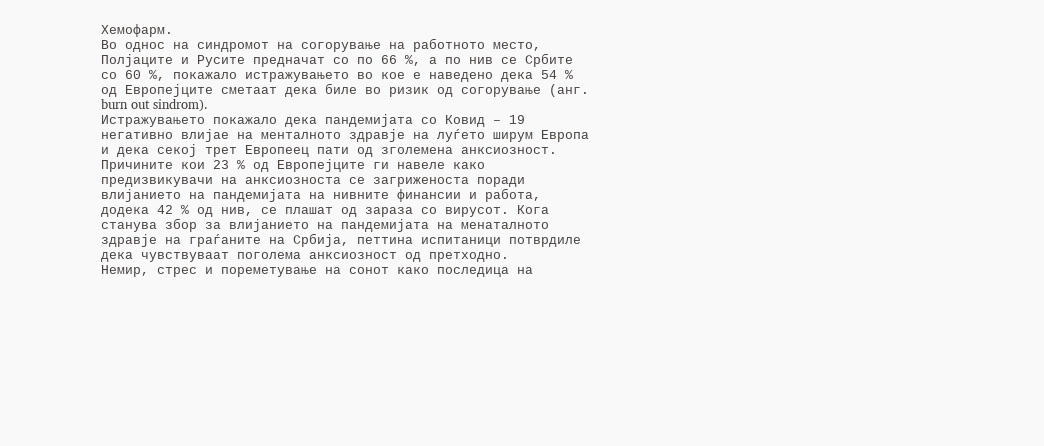Хемофарм.
Во однос на синдромот на согорување на работното место, Полјаците и Русите предначат со по 66 %, а по нив се Србите со 60 %, покажало истражувањето во кое е наведено дека 54 % од Европејците сметаат дека биле во ризик од согорување (анг. burn out sindrom).
Истражувањето покажало дека пандемијата со Ковид – 19 негативно влијае на менталното здравје на луѓето ширум Европа и дека секој трет Европеец пати од зголемена анксиозност.
Причините кои 23 % од Европејците ги навеле како предизвикувачи на анксиозноста се загриженоста поради влијанието на пандемијата на нивните финансии и работа, додека 42 % од нив, се плашат од зараза со вирусот. Кога станува збор за влијанието на пандемијата на менаталното здравје на граѓаните на Србија, петтина испитаници потврдиле дека чувствуваат поголема анксиозност од претходно.
Немир, стрес и пореметување на сонот како последица на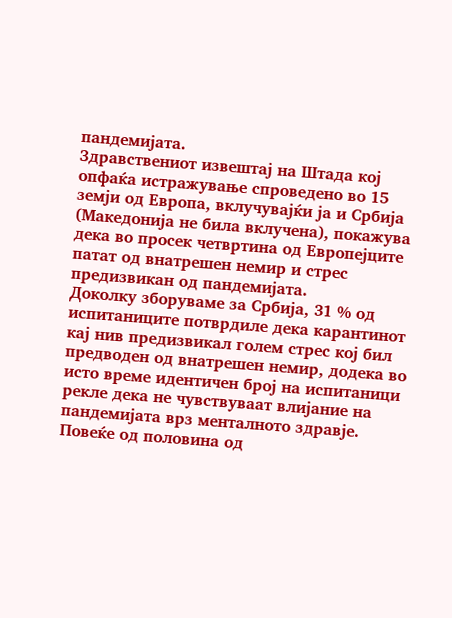пандемијата.
Здравствениот извештај на Штада кој опфаќа истражување спроведено во 15 земји од Европа, вклучувајќи ја и Србија (Македонија не била вклучена), покажува дека во просек четвртина од Европејците патат од внатрешен немир и стрес предизвикан од пандемијата.
Доколку зборуваме за Србија, 31 % од испитаниците потврдиле дека карантинот кај нив предизвикал голем стрес кој бил предводен од внатрешен немир, додека во исто време идентичен број на испитаници рекле дека не чувствуваат влијание на пандемијата врз менталното здравје.
Повеќе од половина од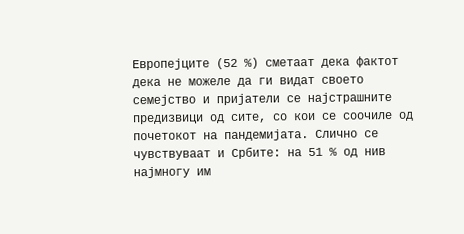Европејците (52 %) сметаат дека фактот дека не можеле да ги видат своето семејство и пријатели се најстрашните предизвици од сите, со кои се соочиле од почетокот на пандемијата. Слично се чувствуваат и Србите: на 51 % од нив најмногу им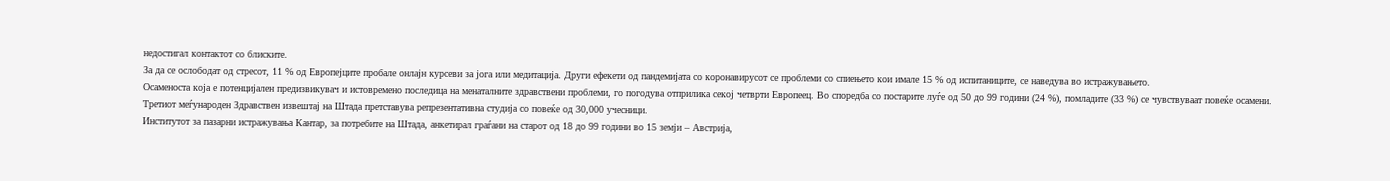недостигал контактот со блиските.
За да се ослободат од стресот, 11 % од Европејците пробале онлајн курсеви за јога или медитација. Други ефекети од пандемијата со коронавирусот се проблеми со спиењето кои имале 15 % од испитаниците, се наведува во истражувањето.
Осаменоста која е потенцијален предизвикувач и истовремено последица на менаталните здравствени проблеми, го погодува отприлика секој четврти Европеец. Во споредба со постарите луѓе од 50 до 99 години (24 %), помладите (33 %) се чувствуваат повеќе осамени.
Третиот меѓународен Здравствен извештај на Штада претставува репрезентативна студија со повеќе од 30,000 учесници.
Институтот за пазарни истражувања Кантар, за потребите на Штада, анкетирал граѓани на старот од 18 до 99 години во 15 земји – Австрија,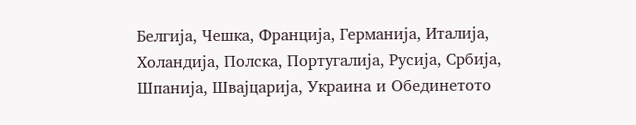Белгија, Чешка, Франција, Германија, Италија, Холандија, Полска, Португалија, Русија, Србија, Шпанија, Швајцарија, Украина и Обединетото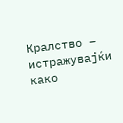Кралство – истражувајќи како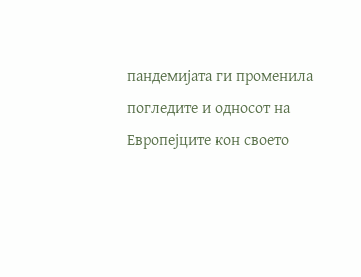пандемијата ги променила погледите и односот на Европејците кон своето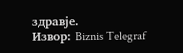здравје.
Извор: Biznis Telegraf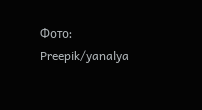Фото: Preepik/yanalya